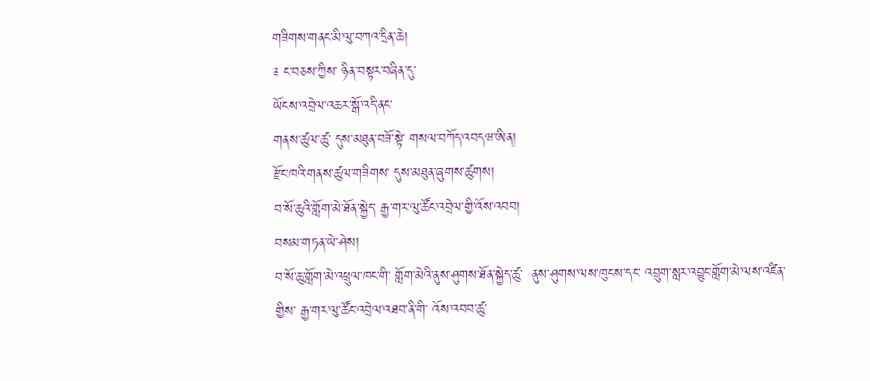གཟིགས་གནང་མི་ལུ་བཀའ་དྲིན་ཆེ།
༉ ང་བཅས་ཀྱིས་ ཉིན་བསྟར་བཞིན་དུ་
ཡོངས་འབྲེལ་འཆར་སྒོ་འདི་ནང་
གནས་ཚུལ་ཚུ་ དུས་མཐུན་བཟོ་སྟེ་ གསལ་བཀོད་འབདཝ་ཨིན།
རྫོང་ཁའི་གནས་ཚུལ་གཟིགས་ དུས་མཐུན་ཞུགས་ཚུགས།
བ་སོ་ཆུའི་གློག་མེ་ཐོན་སྐྱེད་ རྒྱ་གར་ལུ་ཚོང་འབྲེལ་གྱི་འོས་འབབ།
བསམ་གཏན་ཡེ་ཤེས།
བ་སོ་ཆུ་གློག་མེ་འཕྲུལ་ཁང་གི་ གློག་མེའི་ནུས་ཤུགས་ཐོན་སྐྱེད་ཚུ་  ནུས་ཤུགས་ལས་ཁུངས་དང་ འབྲུག་སླར་འབྱུང་གློག་མེ་ལས་འཛིན་གྱིས་ རྒྱ་གར་ལུ་ཚོང་འབྲེལ་འཐབ་ནི་གི་ འོས་འབབ་ཚུ་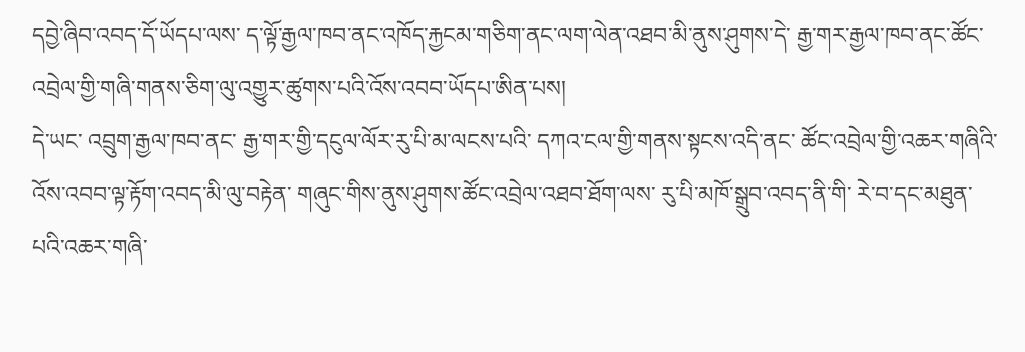དབྱེ་ཞིབ་འབད་དོ་ཡོདཔ་ལས་ ད་ལྟོ་རྒྱལ་ཁབ་ནང་འཁོད་རྐྱངམ་གཅིག་ནང་ལག་ལེན་འཐབ་མི་ནུས་ཤུགས་དེ་ རྒྱ་གར་རྒྱལ་ཁབ་ནང་ཚོང་འབྲེལ་གྱི་གཞི་གནས་ཅིག་ལུ་འགྱུར་ཚུགས་པའི་འོས་འབབ་ཡོདཔ་ཨིན་པས།
དེ་ཡང་ འབྲུག་རྒྱལ་ཁབ་ནང་ རྒྱ་གར་གྱི་དངུལ་ལོར་རུ་པི་མ་ལངས་པའི་ དཀའ་ངལ་གྱི་གནས་སྟངས་འདི་ནང་ ཚོང་འབྲེལ་གྱི་འཆར་གཞིའི་འོས་འབབ་ལྟ་རྟོག་འབད་མི་ལུ་བརྟེན་ གཞུང་གིས་ནུས་ཤུགས་ཚོང་འབྲེལ་འཐབ་ཐོག་ལས་ རུ་པི་མཁོ་སྒྲུབ་འབད་ནི་གི་ རེ་བ་དང་མཐུན་པའི་འཆར་གཞི་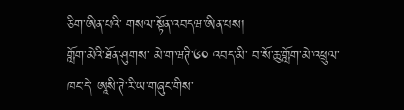ཅིག་ཨིན་པའི་ གསལ་སྟོན་འབདཝ་ཨིན་པས།
གློག་མེའི་ཐོན་ཤུགས་ མེ་ག་ཝཊི་༦༠ འབད་མི་ བ་སོ་ཆུ་གློག་མེ་འཕྲུལ་ཁང་དེ་ ཨཱསི་ཊེ་རི་ཡ་གཞུང་གིས་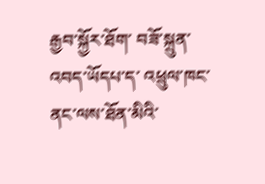རྒྱབ་སྐྱོར་ཐོག་ བཟོ་སྐྲུན་འབད་ཡོདཔ་ད་ འཕྲུལ་ཁང་ནང་ལས་ཐོན་མིའི་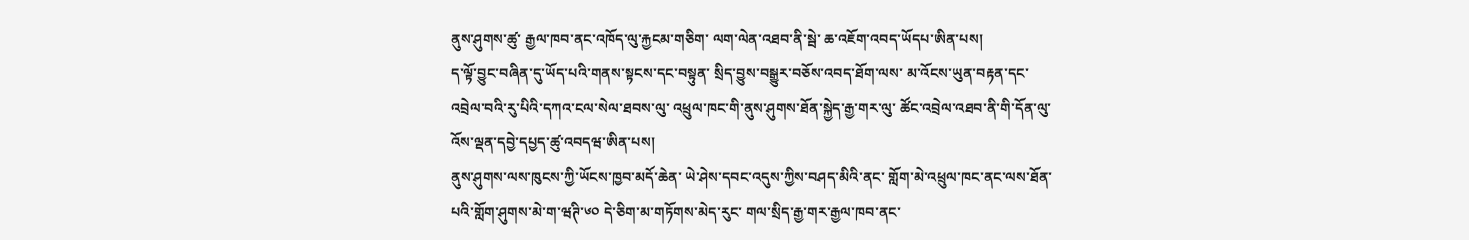ནུས་ཤུགས་ཚུ་ རྒྱལ་ཁབ་ནང་འཁོད་ལུ་རྐྱངམ་གཅིག་ ལག་ལེན་འཐབ་ནི་སྦེ་ ཆ་འཇོག་འབད་ཡོདཔ་ཨིན་པས།
ད་ལྟོ་བྱུང་བཞིན་དུ་ཡོད་པའི་གནས་སྟངས་དང་བསྟུན་ སྲིད་བྱུས་བསྒྱུར་བཅོས་འབད་ཐོག་ལས་ མ་འོངས་ཡུན་བརྟན་དང་འབྲེལ་བའི་རུ་པིའི་དཀའ་ངལ་སེལ་ཐབས་ལུ་ འཕྲུལ་ཁང་གི་ནུས་ཤུགས་ཐོན་སྐྱེད་རྒྱ་གར་ལུ་ ཚོང་འབྲེལ་འཐབ་ནི་གི་དོན་ལུ་ འོས་ལྡན་དབྱེ་དཔྱད་ཚུ་འབདཝ་ཨིན་པས།
ནུས་ཤུགས་ལས་ཁུངས་ཀྱི་ཡོངས་ཁྱབ་མདོ་ཆེན་ ཡེ་ཤེས་དབང་འདུས་ཀྱིས་བཤད་མིའི་ནང་ གློག་མེ་འཕྲུལ་ཁང་ནང་ལས་ཐོན་པའི་གློག་ཤུགས་མེ་ག་ཝཊི་༦༠ དེ་ཅིག་མ་གཏོགས་མེད་རུང་ གལ་སྲིད་རྒྱ་གར་རྒྱལ་ཁབ་ནང་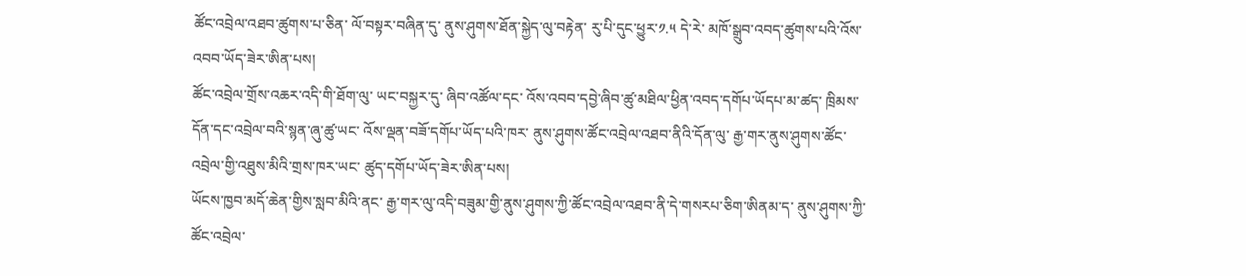ཚོང་འབྲེལ་འཐབ་ཚུགས་པ་ཅིན་ ལོ་བསྟར་བཞིན་དུ་ ནུས་ཤུགས་ཐོན་སྐྱེད་ལུ་བརྟེན་ རུ་པི་དུང་ཕྱུར་༡.༥ དེ་རེ་ མཁོ་སྒྲུབ་འབད་ཚུགས་པའི་འོས་འབབ་ཡོད་ཟེར་ཨིན་པས།
ཚོང་འབྲེལ་གྲོས་འཆར་འདི་གི་ཐོག་ལུ་ ཡང་བསྐྱར་དུ་ ཞིབ་འཚོལ་དང་ འོས་འབབ་དབྱེ་ཞིབ་ཚུ་མཐིལ་ཕྱིན་འབད་དགོཔ་ཡོདཔ་མ་ཚད་ ཁྲིམས་དོན་དང་འབྲེལ་བའི་སྙན་ཞུ་ཚུ་ཡང་ འོས་ལྡན་བཟོ་དགོཔ་ཡོད་པའི་ཁར་ ནུས་ཤུགས་ཚོང་འབྲེལ་འཐབ་ནིའི་དོན་ལུ་ རྒྱ་གར་ནུས་ཤུགས་ཚོང་འབྲེལ་གྱི་འཐུས་མིའི་གྲས་ཁར་ཡང་ ཚུད་དགོཔ་ཡོད་ཟེར་ཨིན་པས།
ཡོངས་ཁྱབ་མདོ་ཆེན་གྱིས་སླབ་མིའི་ནང་ རྒྱ་གར་ལུ་འདི་བཟུམ་གྱི་ནུས་ཤུགས་ཀྱི་ཚོང་འབྲེལ་འཐབ་ནི་དེ་གསརཔ་ཅིག་ཨིནམ་ད་ ནུས་ཤུགས་ཀྱི་ཚོང་འབྲེལ་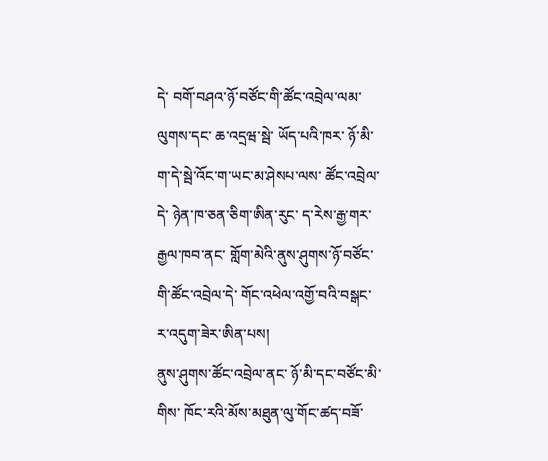དེ་ བགོ་བཤའ་ཉོ་བཙོང་གི་ཚོང་འབྲེལ་ལམ་ལུགས་དང་ ཆ་འདྲཝ་སྦེ་ ཡོད་པའི་ཁར་ ཉོ་མི་ག་དེ་སྦེ་འོང་ག་ཡང་མ་ཤེསཔ་ལས་ ཚོང་འབྲེལ་དེ་ ཉེན་ཁ་ཅན་ཅིག་ཨིན་རུང་ ད་རེས་རྒྱ་གར་རྒྱལ་ཁབ་ནང་ གློག་མེའི་ནུས་ཤུགས་ཉོ་བཙོང་གི་ཚོང་འབྲེལ་དེ་ གོང་འཕེལ་འགྱོ་བའི་བསྒང་ར་འདུག་ཟེར་ཨིན་པས།
ནུས་ཤུགས་ཚོང་འབྲེལ་ནང་ ཉོ་མི་དང་བཙོང་མི་གིས་ ཁོང་རའི་མོས་མཐུན་ལུ་གོང་ཚད་བཟོ་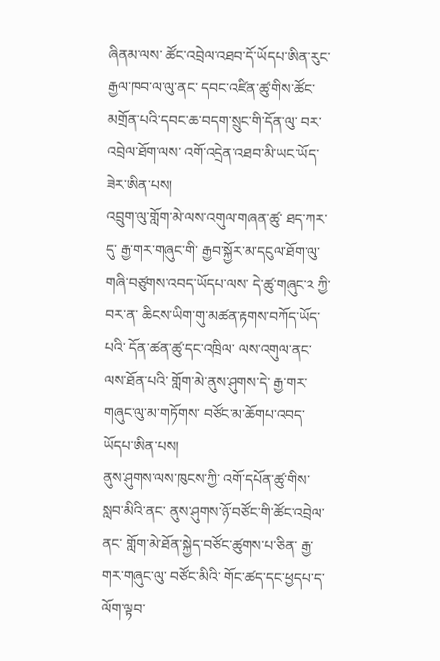ཞིནམ་ལས་ ཚོང་འབྲེལ་འཐབ་དོ་ཡོདཔ་ཨིན་རུང་ རྒྱལ་ཁབ་ལ་ལུ་ནང་ དབང་འཛིན་ཚུ་གིས་ཚོང་མགྲོན་པའི་དབང་ཆ་བདག་སྲུང་གི་དོན་ལུ་ བར་འབྲེལ་ཐོག་ལས་ འགོ་འདྲེན་འཐབ་མི་ཡང་ཡོད་ཟེར་ཨིན་པས།
འབྲུག་ལུ་གློག་མེ་ལས་འགུལ་གཞན་ཚུ་ ཐད་ཀར་དུ་ རྒྱ་གར་གཞུང་གི་ རྒྱབ་སྐྱོར་མ་དངུལ་ཐོག་ལུ་ གཞི་བཙུགས་འབད་ཡོདཔ་ལས་ དེ་ཚུ་གཞུང་༢ ཀྱི་བར་ན་ ཆིངས་ཡིག་གུ་མཚན་རྟགས་བཀོད་ཡོད་པའི་ དོན་ཚན་ཚུ་དང་འཁྲིལ་ ལས་འགུལ་ནང་ལས་ཐོན་པའི་ གློག་མེ་ནུས་ཤུགས་དེ་ རྒྱ་གར་གཞུང་ལུ་མ་གཏོགས་ བཙོང་མ་ཆོགཔ་འབད་ཡོདཔ་ཨིན་པས།
ནུས་ཤུགས་ལས་ཁུངས་ཀྱི་ འགོ་དཔོན་ཚུ་གིས་སླབ་མིའི་ནང་ ནུས་ཤུགས་ཉོ་བཙོང་གི་ཚོང་འབྲེལ་ནང་ གློག་མེ་ཐོན་སྐྱེད་བཙོང་ཚུགས་པ་ཅིན་ རྒྱ་གར་གཞུང་ལུ་ བཙོང་མིའི་ གོང་ཚད་དང་ཕྱདཔ་ད་ ལོག་ལྟབ་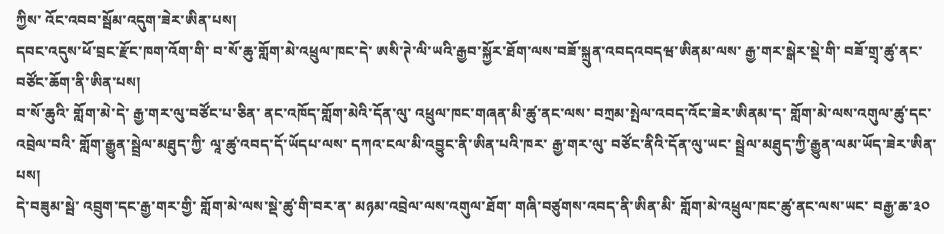ཀྱིས་ འོང་འབབ་སྦོམ་འདུག་ཟེར་ཨིན་པས།
དབང་འདུས་ཕོ་བྲང་རྫོང་ཁག་འོག་གི་ བ་སོ་ཆུ་གློག་མེ་འཕྲུལ་ཁང་དེ་ ཨསི་ཊེ་ལི་ཡའི་རྒྱབ་སྐྱོར་ཐོག་ལས་བཟོ་སྐྲུན་འབདའབདཝ་ཨིནམ་ལས་ རྒྱ་གར་སྒེར་སྡེ་གི་ བཟོ་གྲྭ་ཚུ་ནང་ བཙོང་ཆོག་ནི་ཨིན་པས།
བ་སོ་ཆུའི་ གློག་མེ་དེ་ རྒྱ་གར་ལུ་བཙོང་པ་ཅིན་ ནང་འཁོད་གློག་མེའི་དོན་ལུ་ འཕྲུལ་ཁང་གཞན་མི་ཚུ་ནང་ལས་ བཀྲམ་སྤེལ་འབད་འོང་ཟེར་ཨིནམ་ད་ གློག་མེ་ལས་འགུལ་ཚུ་དང་ འབྲེལ་བའི་ གློག་རྒྱུན་སྦྲེལ་མཐུད་ཀྱི་ ལཱ་ཚུ་འབད་དོ་ཡོདཔ་ལས་ དཀའ་ངལ་མི་འབྱུང་ནི་ཨིན་པའི་ཁར་ རྒྱ་གར་ལུ་ བཙོང་ནིའི་དོན་ལུ་ཡང་ སྦྲེལ་མཐུད་ཀྱི་རྒྱུན་ལམ་ཡོད་ཟེར་ཨིན་པས།
དེ་བཟུམ་སྦེ་ འབྲུག་དང་རྒྱ་གར་གྱི་ གློག་མེ་ལས་སྡེ་ཚུ་གི་བར་ན་ མཉམ་འབྲེལ་ལས་འགུལ་ཐོག་ གཞི་བཙུགས་འབད་ནི་ཨིན་མི་ གློག་མེ་འཕྲུལ་ཁང་ཚུ་ནང་ལས་ཡང་ བརྒྱ་ཆ་༣༠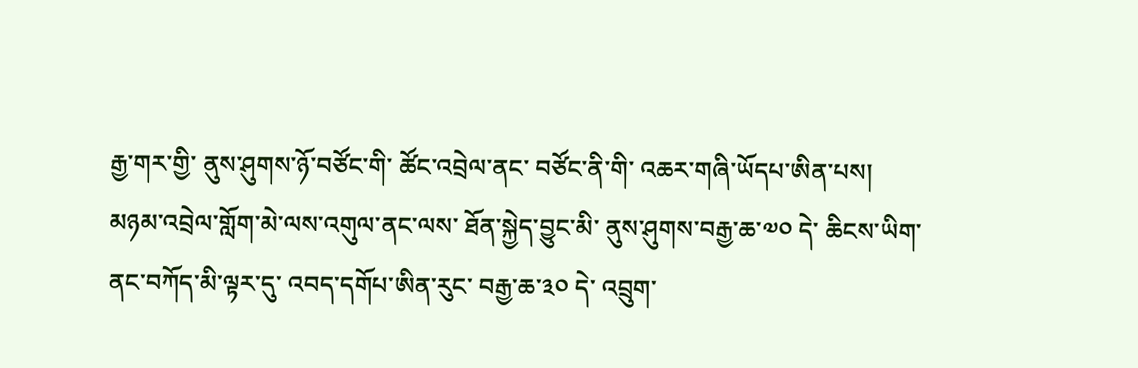རྒྱ་གར་གྱི་ ནུས་ཤུགས་ཉོ་བཙོང་གི་ ཚོང་འབྲེལ་ནང་ བཙོང་ནི་གི་ འཆར་གཞི་ཡོདཔ་ཨིན་པས།
མཉམ་འབྲེལ་གློག་མེ་ལས་འགུལ་ནང་ལས་ ཐོན་སྐྱེད་བྱུང་མི་ ནུས་ཤུགས་བརྒྱ་ཆ་༧༠ དེ་ ཆིངས་ཡིག་ནང་བཀོད་མི་ལྟར་དུ་ འབད་དགོཔ་ཨིན་རུང་ བརྒྱ་ཆ་༣༠ དེ་ འབྲུག་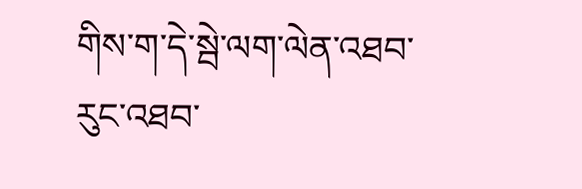གིས་ག་དེ་སྦེ་ལག་ལེན་འཐབ་རུང་འཐབ་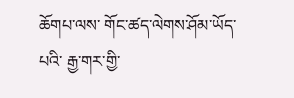ཆོགཔ་ལས་ གོང་ཚད་ལེགས་ཤོམ་ཡོད་པའི་ རྒྱ་གར་གྱི་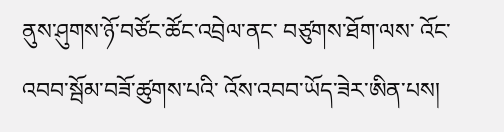ནུས་ཤུགས་ཉོ་བཙོང་ཚོང་འབྲེལ་ནང་ བཙུགས་ཐོག་ལས་ འོང་འབབ་སྦོམ་བཟོ་ཚུགས་པའི་ འོས་འབབ་ཡོད་ཟེར་ཨིན་པས།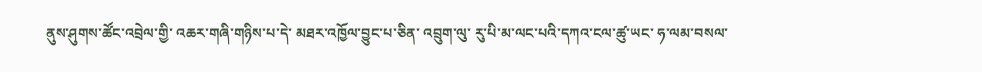ནུས་ཤུགས་ཚོང་འབྲེལ་གྱི་ འཆར་གཞི་གཉིས་པ་དེ་ མཐར་འཁྱོལ་བྱུང་པ་ཅིན་ འབྲུག་ལུ་ རུ་པི་མ་ལང་པའི་དཀའ་ངལ་ཚུ་ཡང་ ཧ་ལམ་བསལ་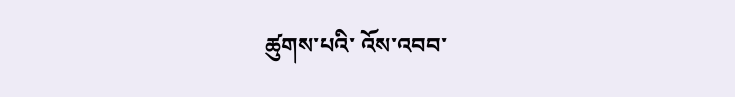ཚུགས་པའི་ འོས་འབབ་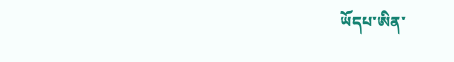ཡོདཔ་ཨིན་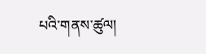པའི་གནས་ཚུལ།